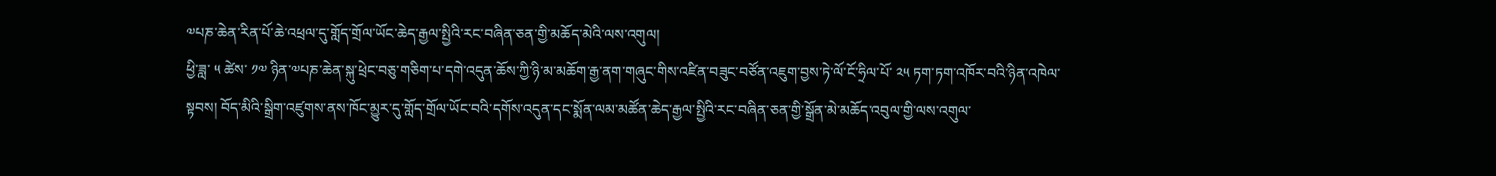༧པཎ་ཆེན་རིན་པོ་ཆེ་འཕྲལ་དུ་གློད་གྲོལ་ཡོང་ཆེད་རྒྱལ་སྤྱིའི་རང་བཞིན་ཅན་གྱི་མཆོད་མེའི་ལས་འགུལ།
ཕྱི་ཟླ་ ༥ ཚེས་ ༡༧ ཉིན་༧པཎ་ཆེན་སྐུ་ཕྲེང་བཅུ་གཅིག་པ་དགེ་འདུན་ཆོས་ཀྱི་ཉི་མ་མཆོག་རྒྱ་ནག་གཞུང་གིས་འཛིན་བཟུང་བཙོན་འཇུག་བྱས་ཏེ་ལོ་ངོ་ཧྲིལ་པོ་ ༢༥ ཏག་ཏག་འཁོར་བའི་ཉིན་འཁེལ་སྟབས། བོད་མིའི་སྒྲིག་འཛུགས་ནས་ཁོང་མྱུར་དུ་གློད་གྲོལ་ཡོང་བའི་དགོས་འདུན་དང་སྨོན་ལམ་མཚོན་ཆེད་རྒྱལ་སྤྱིའི་རང་བཞིན་ཅན་གྱི་སྒྲོན་མེ་མཆོད་འབུལ་གྱི་ལས་འགུལ་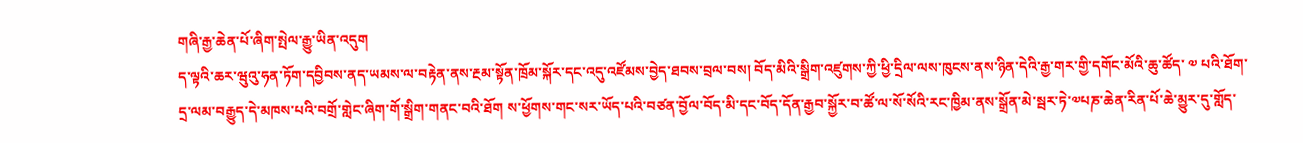གཞི་རྒྱ་ཆེན་པོ་ཞིག་སྤེལ་རྒྱུ་ཡིན་འདུག
ད་ལྟའི་ཆར་ཝུའུ་ཧན་ཏོག་དབྱིབས་ནད་ཡམས་ལ་བརྟེན་ནས་རྔམ་སྟོན་ཁྲོམ་སྐོར་དང་འདུ་འཛོམས་བྱེད་ཐབས་བྲལ་བས། བོད་མིའི་སྒྲིག་འཛུགས་ཀྱི་ཕྱི་དྲིལ་ལས་ཁུངས་ནས་ཉིན་དེའི་རྒྱ་གར་གྱི་དགོང་མོའི་ཆུ་ཚོད་ ༧ པའི་ཐོག་དྲ་ལམ་བརྒྱུད་དེ་མཁས་པའི་བགྲོ་གླེང་ཞིག་གོ་སྒྲིག་གནང་བའི་ཐོག ས་ཕྱོགས་གང་སར་ཡོད་པའི་བཙན་བྱོལ་བོད་མི་དང་བོད་དོན་རྒྱབ་སྐྱོར་བ་ཚོ་ལ་སོ་སོའི་རང་ཁྱིམ་ནས་སྒྲོན་མེ་སྦར་ཏེ་༧པཎ་ཆེན་རིན་པོ་ཆེ་མྱུར་དུ་གློད་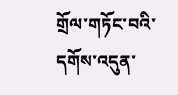གྲོལ་གཏོང་བའི་དགོས་འདུན་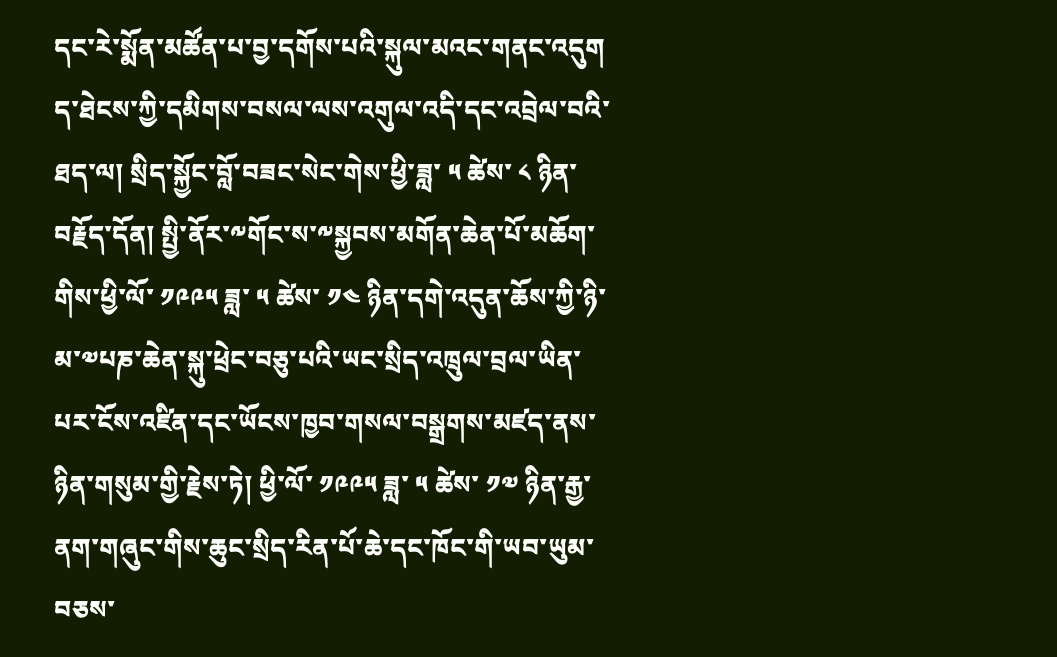དང་རེ་སྨོན་མཚོན་པ་བྱ་དགོས་པའི་སྐུལ་མའང་གནང་འདུག
ད་ཐེངས་ཀྱི་དམིགས་བསལ་ལས་འགུལ་འདི་དང་འབྲེལ་བའི་ཐད་ལ། སྲིད་སྐྱོང་བློ་བཟང་སེང་གེས་ཕྱི་ཟླ་ ༥ ཚེས་ ༨ ཉིན་བརྗོད་དོན། སྤྱི་ནོར་༸གོང་ས་༸སྐྱབས་མགོན་ཆེན་པོ་མཆོག་གིས་ཕྱི་ལོ་ ༡༩༩༥ ཟླ་ ༥ ཚེས་ ༡༤ ཉིན་དགེ་འདུན་ཆོས་ཀྱི་ཉི་མ་༧པཎ་ཆེན་སྐུ་ཕྲེང་བཅུ་པའི་ཡང་སྲིད་འཁྲུལ་བྲལ་ཡིན་པར་ངོས་འཛིན་དང་ཡོངས་ཁྱབ་གསལ་བསྒྲགས་མཛད་ནས་ཉིན་གསུམ་གྱི་རྗེས་ཏེ། ཕྱི་ལོ་ ༡༩༩༥ ཟླ་ ༥ ཚེས་ ༡༧ ཉིན་རྒྱ་ནག་གཞུང་གིས་ཆུང་སྲིད་རིན་པོ་ཆེ་དང་ཁོང་གི་ཡབ་ཡུམ་བཅས་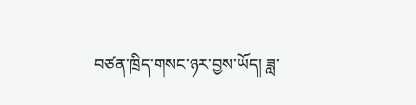བཙན་ཁྲིད་གསང་ཉར་བྱས་ཡོད། ཟླ་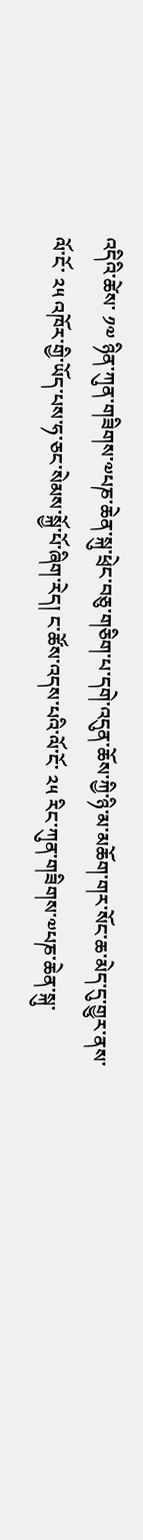འདིའི་ཚེས་ ༡༧ ཉིན་ཀུན་གཟིགས་༧པཎ་ཆེན་སྐུ་ཕྲེང་བཅུ་གཅིག་པ་དགེ་འདུན་ཆོས་ཀྱི་ཉི་མ་མཆོག་གར་སོང་ཆ་མེད་དུ་གྱུར་ནས་ལོ་ངོ་ ༢༥ འཁོར་གྱི་ཡོད་པས་ཧ་ཅང་སེམས་སྐྱོ་པོ་ཞིག་རེད། ང་ཚོས་འདས་པའི་ལོ་ངོ་ ༢༥ རིང་ཀུན་གཟིགས་༧པཎ་ཆེན་སྐུ་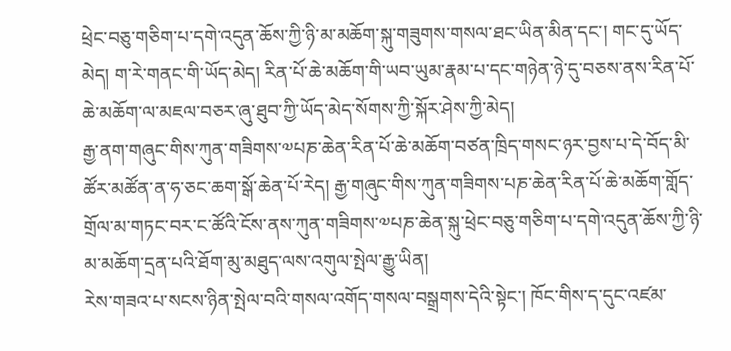ཕྲེང་བཅུ་གཅིག་པ་དགེ་འདུན་ཆོས་ཀྱི་ཉི་མ་མཆོག་སྐུ་གཟུགས་གསལ་ཐང་ཡིན་མིན་དང་། གང་དུ་ཡོད་མེད། ག་རེ་གནང་གི་ཡོད་མེད། རིན་པོ་ཆེ་མཆོག་གི་ཡབ་ཡུམ་རྣམ་པ་དང་གཉེན་ཉེ་དུ་བཅས་ནས་རིན་པོ་ཆེ་མཆོག་ལ་མཇལ་བཅར་ཞུ་ཐུབ་ཀྱི་ཡོད་མེད་སོགས་ཀྱི་སྐོར་ཤེས་ཀྱི་མེད།
རྒྱ་ནག་གཞུང་གིས་ཀུན་གཟིགས་༧པཎ་ཆེན་རིན་པོ་ཆེ་མཆོག་བཙན་ཁྲིད་གསང་ཉར་བྱས་པ་དེ་བོད་མི་ཚོར་མཚོན་ན་ཧ་ཅང་ཆག་སྒོ་ཆེན་པོ་རེད། རྒྱ་གཞུང་གིས་ཀུན་གཟིགས་པཎ་ཆེན་རིན་པོ་ཆེ་མཆོག་གློད་གྲོལ་མ་གཏང་བར་ང་ཚོའི་ངོས་ནས་ཀུན་གཟིགས་༧པཎ་ཆེན་སྐུ་ཕྲེང་བཅུ་གཅིག་པ་དགེ་འདུན་ཆོས་ཀྱི་ཉི་མ་མཆོག་དྲན་པའི་ཐོག་མུ་མཐུད་ལས་འགུལ་སྤེལ་རྒྱུ་ཡིན།
རེས་གཟའ་པ་སངས་ཉིན་སྤེལ་བའི་གསལ་འགོད་གསལ་བསྒྲགས་དེའི་སྟེང་། ཁོང་གིས་ད་དུང་འཛམ་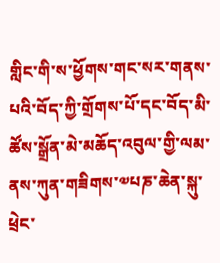གླིང་གི་ས་ཕྱོགས་གང་སར་གནས་པའི་བོད་ཀྱི་གྲོགས་པོ་དང་བོད་མི་ཚོས་སྒྲོན་མེ་མཆོད་འབུལ་གྱི་ལམ་ནས་ཀུན་གཟིགས་༧པཎ་ཆེན་སྐུ་ཕྲེང་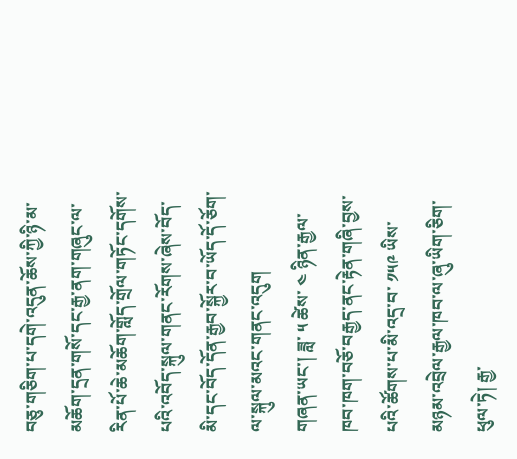བཅུ་གཅིག་པ་དགེ་འདུན་ཆོས་ཀྱི་ཉི་མ་མཆོག་དྲན་གསོ་དང་རྒྱ་ནག་གཞུང་ལ་རིན་པོ་ཆེ་མཆོག་གློད་གྲོལ་གཏོང་དགོས་པའི་འབོད་སྐུལ་གནང་རོགས་ཞེས་བོད་མི་དང་བོད་དོན་རྒྱབ་སྐྱོར་བ་ཡོད་དོ་ཅོག་ལ་སྐུལ་མའང་གནང་འདུག
གཞན་ཡང་། ཟླ་ ༥ ཚེས་ ༤ ཉིན་རྒྱལ་ཁབ་ཁག་བཅོ་བརྒྱད་ནང་རྟེན་གཞི་བྱས་པའི་ཚོགས་པ་མི་འདྲ་བ་ ༡༥༩ ཡིས་མཉམ་འབྲེལ་རྒྱལ་ཁབ་ལ་ཞུ་ཡིག་ཅིག་ཕུལ་ཏེ། རྒྱ་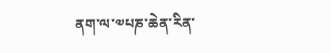ནག་ལ་༧པཎ་ཆེན་རིན་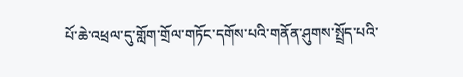པོ་ཆེ་འཕྲལ་དུ་གློག་གྲོལ་གཏོང་དགོས་པའི་གནོན་ཤུགས་སྤྲོད་པའི་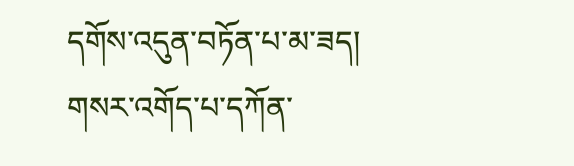དགོས་འདུན་བཏོན་པ་མ་ཟད།
གསར་འགོད་པ་དཀོན་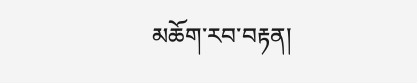མཆོག་རབ་བརྟན།